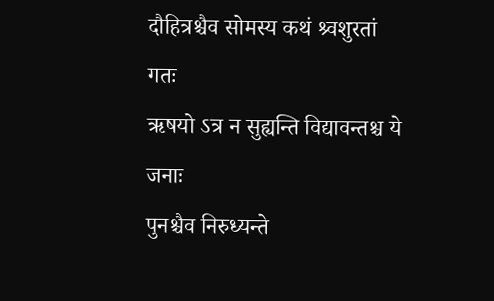दौहित्रश्चैव सोमस्य कथं श्र्वशुरतां गतः
ऋषयो ऽत्र न सुह्यन्ति विद्यावन्तश्च ये जनाः
पुनश्चैव निरुध्यन्ते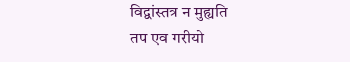विद्वांस्तत्र न मुह्यति
तप एव गरीयो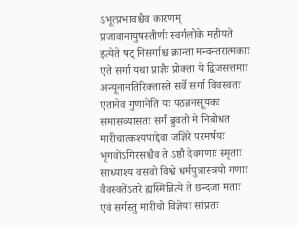ऽभूत्प्रभावश्चैव कारणम्
प्रजावानायुषस्तीर्णः स्वर्गलोके महीयते
इत्येते षट् निसर्गाश्च क्रान्ता मन्वन्तरात्मकाः
एते सर्गा यथा प्राज्ञैः प्रोक्ता ये द्विजसत्तमाः
अन्यूनानतिरिक्तास्ते सर्वे सर्गा विवस्वतः
एतानेव गुणानेति यः पठन्ननसूयकः
समासव्यासतः सर्गं ब्रुवतो मे निबोधत
मारीचात्कश्यपाद्देवा जज्ञिरे परमर्षयः
भृगवोंऽगिरसश्चैव ते ऽष्ठौ देवगणाः स्मृताः
साध्याश्य वसवो विश्वे धर्मपुत्रास्त्रयो गणाः
वैवस्वतेंऽतरे ह्यस्मिन्नित्ये ते छन्दजा मताः
एवं सर्गस्तु मारीचो विज्ञेयः सांप्रतः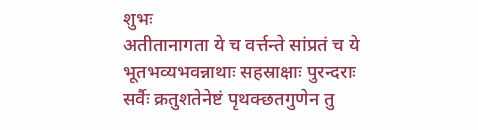शुभः
अतीतानागता ये च वर्त्तन्ते सांप्रतं च ये
भूतभव्यभवन्नाथाः सहस्राक्षाः पुरन्दराः
सर्वैः क्रतुशतेनेष्टं पृथक्छतगुणेन तु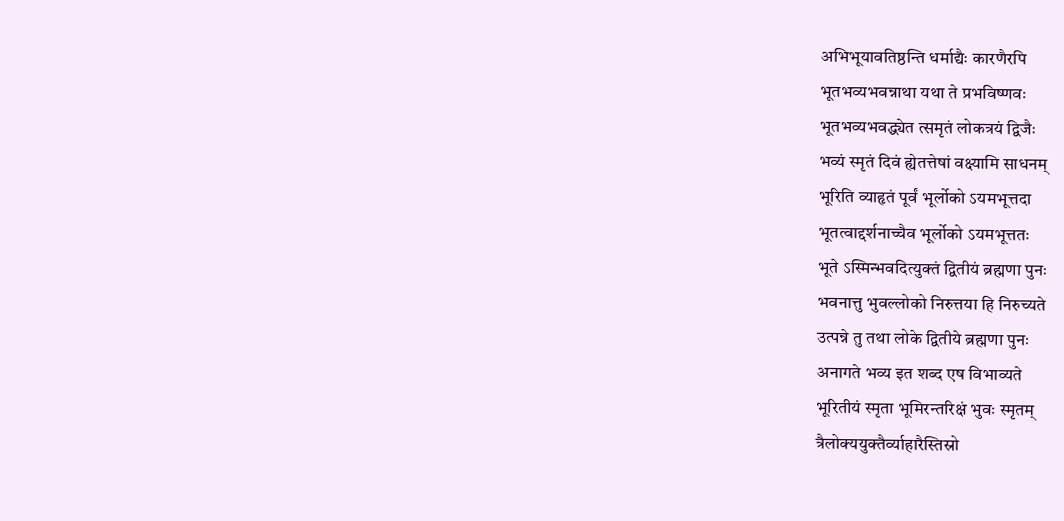अभिभूयावतिष्ठन्ति धर्माद्यैः कारणैरपि
भूतभव्यभवन्नाथा यथा ते प्रभविष्णवः
भूतभव्यभवद्ध्येत त्समृतं लोकत्रयं द्विजैः
भव्यं स्मृतं दिवं ह्येतत्तेषां वक्ष्यामि साधनम्
भूरिति व्याहृतं पूर्वं भूर्लोको ऽयमभूत्तदा
भूतत्वाद्दर्शनाच्चैव भूर्लोको ऽयमभूत्ततः
भूते ऽस्मिन्भवदित्युक्तं द्वितीयं ब्रह्मणा पुनः
भवनात्तु भुवल्लोको निरुत्तया हि निरुच्यते
उत्पन्ने तु तथा लोके द्वितीये ब्रह्मणा पुनः
अनागते भव्य इत शब्द एष विभाव्यते
भूरितीयं स्मृता भूमिरन्तरिक्षं भुवः स्मृतम्
त्रैलोक्ययुक्तैर्व्याहारैस्तिस्रो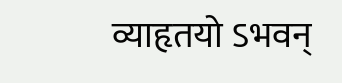व्याहृतयो ऽभवन्